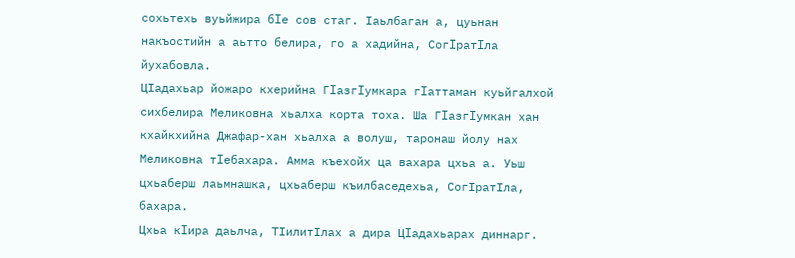сохьтехь вуьйжира бӏе сов стаг. Ӏаьлбаган а, цуьнан накъостийн а аьтто белира, го а хадийна, Согӏратӏла йухабовла.
ЦІадахьар йожаро кхерийна Гӏазгӏумкара гӏаттаман куьйгалхой сихбелира Меликовна хьалха корта тоха. Ша Гӏазгӏумкан хан кхайкхийна Джафар-хан хьалха а волуш, таронаш йолу нах Меликовна тӏебахара. Амма къехойх ца вахара цхьа а. Уьш цхьаберш лаьмнашка, цхьаберш къилбаседехьа, СогІратІла, бахара.
Цхьа кӏира даьлча, ТІилитІлах а дира Цӏадахьарах диннарг.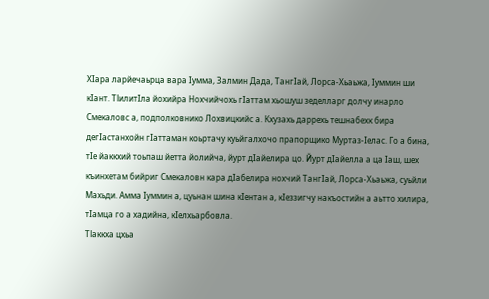Хӏара ларйечаьрца вара ӏумма, Залмин Дада, Тангӏай, Лорса-Хьаьжа, ӏуммин ши кӏант. ТІилитӏла йохийра Нохчийчохь гӏаттам хьошуш зеделларг долчу инарло Смекаловс а, подполковнико Лохвицкийс а. Кхузахь даррехь тешнабехк бира дегӏастанхойн гӏаттаман коьртачу куьйгалхочо прапорщико Муртаз-ӏелас. Го а бина, тӏе йаккхий тоьпаш йетта йолийча, йурт дӏайелира цо. Йурт дӏайелла а ца ӏаш, шех къинхетам бийриг Смекаловн кара дӏабелира нохчий Тангӏай, Лорса-Хьаьжа, суьйли Махьди. Амма ӏуммин а, цуьнан шина кӏентан а, кӏеззигчу накъостийн а аьтто хилира, тӏамца го а хадийна, кӏелхьарбовла.
ТІаккха цхьа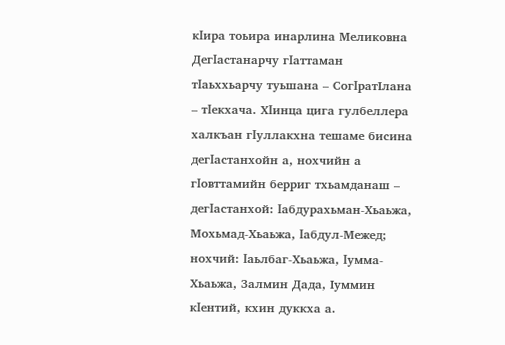кӏира тоьира инарлина Меликовна Дегӏастанарчу гӏаттаман тӏаьххьарчу туьшана – СогӏратІлана – тӏекхача. Хӏинца цига гулбеллера халкъан гӏуллакхна тешаме бисина дегӏастанхойн а, нохчийн а гӏовттамийн берриг тхьамданаш – дегӏастанхой: ӏабдурахьман-Хьаьжа, Мохьмад-Хьаьжа, ӏабдул-Межед; нохчий: ӏаьлбаг-Хьаьжа, ӏумма-Хьаьжа, Залмин Дада, Іуммин кӏентий, кхин дуккха а.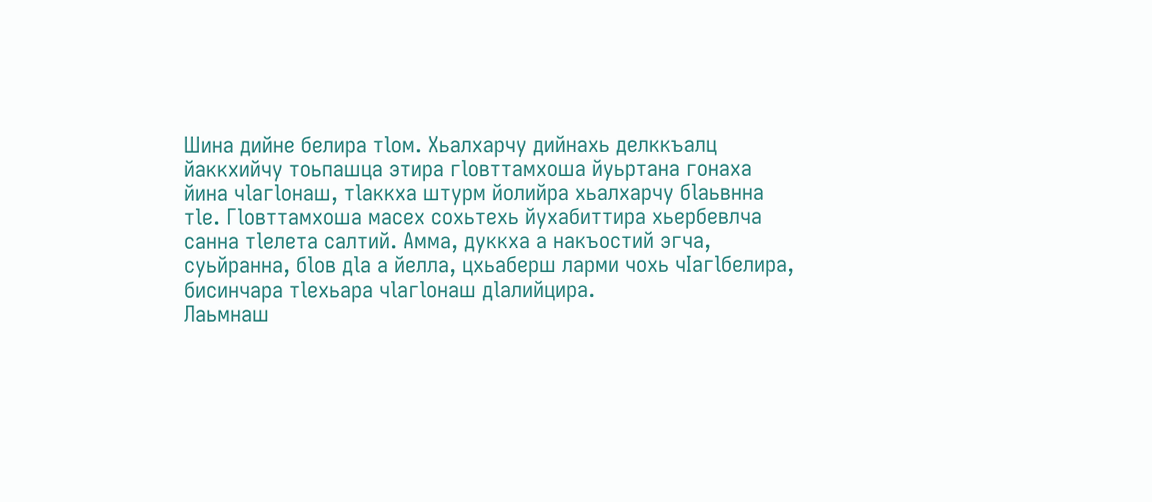Шина дийне белира тӏом. Хьалхарчу дийнахь делккъалц йаккхийчу тоьпашца этира гӏовттамхоша йуьртана гонаха йина чӏагӏонаш, тӏаккха штурм йолийра хьалхарчу бӏаьвнна тӏе. Гӏовттамхоша масех сохьтехь йухабиттира хьербевлча санна тӏелета салтий. Амма, дуккха а накъостий эгча, суьйранна, бӏов дӏа а йелла, цхьаберш ларми чохь чІагӏбелира, бисинчара тӏехьара чӏагӏонаш дӏалийцира.
Лаьмнаш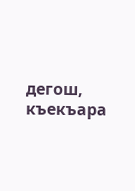дегош, къекъара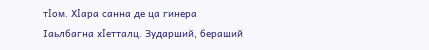тӏом. Хӏара санна де ца гинера Іаьлбагна хӏетталц. Зударший, бераший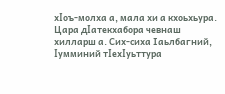хӏоъ-молха а, мала хи а кхоьхьура. Цара дӏатекхабора чевнаш хилларш а. Сих-сиха Іаьлбагний, ӏумминий тӏехӏуьттура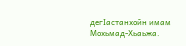дегӏастанхойн имам Мохьмад-Хьаьжа.